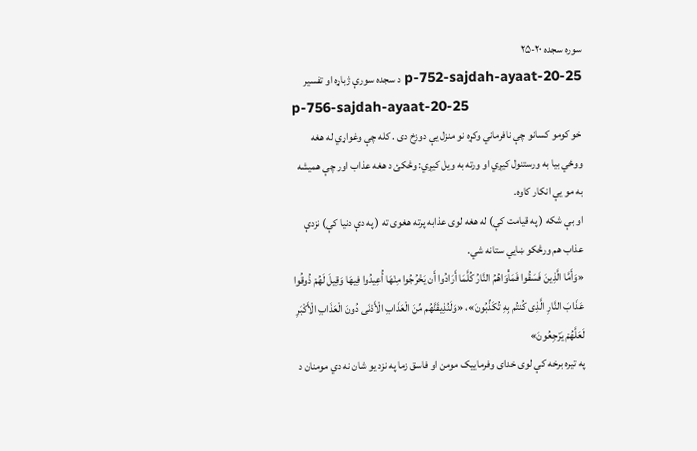سوره سجده ۲۰-۲۵
p-752-sajdah-ayaat-20-25 د سجده سورې ژباړه او تفسیر
p-756-sajdah-ayaat-20-25
خو کومو کسانو چې نافرماني وکړه نو منزل یې دوزخ دی . کله چې وغواړي له هغه ووځي بیا به ورستنول کیږي او ورته به ویل کیږي: وڅکئ د هغه عذاب اور چې همیشه به مو یې انکار کاوه.
او بې شکه ( په قیامت کې) له هغه لوی عذابه پرته هغوی ته ( په دې دنیا کې) نزدې عذاب هم ورڅکو ښایي ستانه شي.
«وَأَمَّا الَّذِینَ فَسَقُوا فَمَأْوَاهُمُ النَّارُ کُلَّمَا أَرَادُوا أَن یَخْرُجُوا مِنْهَا أُعِیدُوا فِیهَا وَقِیلَ لَهُمْ ذُوقُوا عَذَابَ النَّارِ الَّذِی کُنتُم بِهِ تُکَذِّبُونَ»، «وَلَنُذِیقَنَّهُم مِّنَ الْعَذَابِ الْأَدْنَى دُونَ الْعَذَابِ الْأَکْبَرِ لَعَلَّهُمْ یَرْجِعُونَ»
په تیره برخه کې لوی خدای وفرمایيک مومن او فاسق زما په نزد یو شان نه دي مومنان د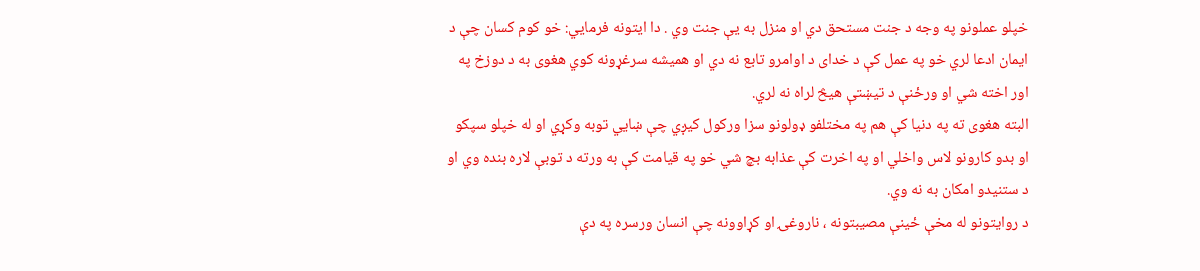خپلو عملونو په وجه د جنت مستحق دي او منزل به یې جنت وي . دا ایتونه فرمایي: خو کوم کسان چې د ایمان ادعا لري خو په عمل کې د خدای د اوامرو تابع نه دي او همیشه سرغړونه کوي هغوی به د دوزخ په اور اخته شي او ورځنې د تیښتې هیڅ لراه نه لري.
البته هغوی ته په دنیا کې هم په مختلفو ډولونو سزا ورکول کیږي چې ښایي توبه وکړي او له خپلو سپکو او بدو کارونو لاس واخلي او په اخرت کې عذابه بچ شي خو په قیامت کې به ورته د توبې لاره بنده وي او د ستنیدو امکان به نه وي.
د روایتونو له مخې ځینې مصیبتونه ، ناروغۍ او کړاوونه چې انسان ورسره په دې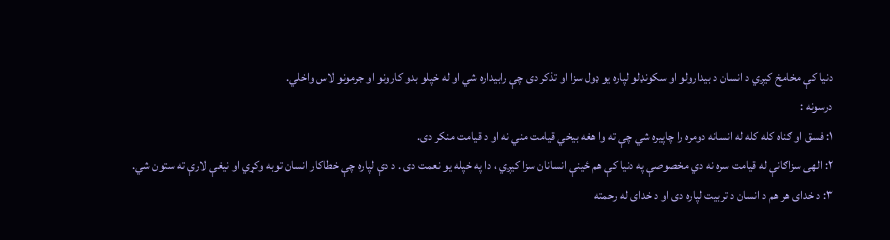دنیا کې مخامخ کیږي د انسان د بیدارولو او سکونډلو لپاره یو ډول سزا او تذکر دی چې رابیداره شي او له خپلو بدو کارونو او جرمونو لاس واخلي.
درسونه :
۱: فسق او ګناه کله کله له انسانه دومره را چاپیره شي چې ته وا هغه بیخي قیامت مني نه او د قیامت منکر دی.
۲: الهی سزاګانې له قیامت سره نه دي مخصوصې په دنیا کې هم ځینې انسانان سزا کیږي ، دا په خپله یو نعمت دی . د دې لپاره چې خطاکار انسان توبه وکړي او نیغې لارې ته ستون شي.
۳: د خدای هر هم د انسان د تربیت لپاره دی او د خدای له رحمته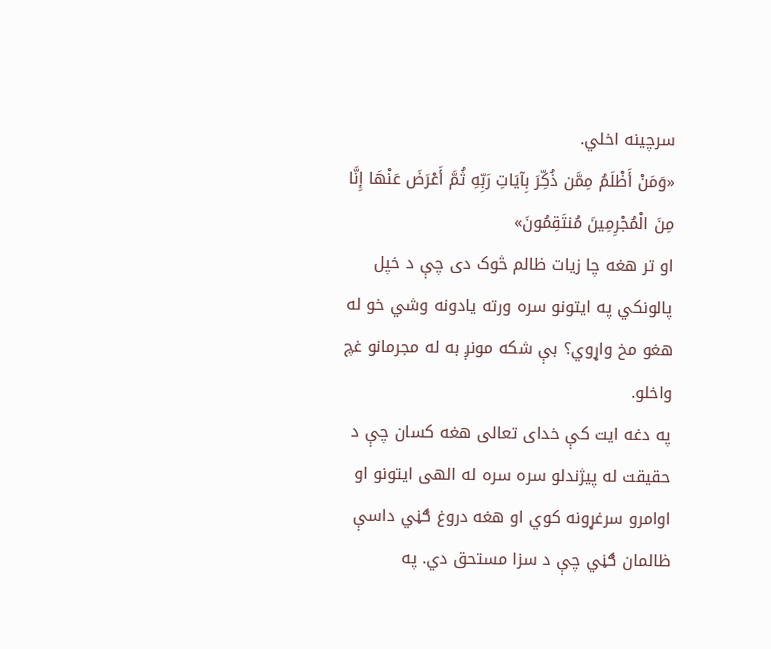سرچینه اخلي.
«وَمَنْ أَظْلَمُ مِمَّن ذُکِّرَ بِآیَاتِ رَبِّهِ ثُمَّ أَعْرَضَ عَنْهَا إِنَّا مِنَ الْمُجْرِمِینَ مُنتَقِمُونَ»
او تر هغه چا زیات ظالم څوک دی چې د خپل پالونکي په ایتونو سره ورته یادونه وشي خو له هغو مخ واړوي؟ بې شکه مونږ به له مجرمانو غچ واخلو.
په دغه ایت کې خدای تعالی هغه کسان چې د حقیقت له پیژندلو سره سره له الهی ایتونو او اوامرو سرغړونه کوي او هغه دروغ ګڼي داسې ظالمان ګڼي چې د سزا مستحق دي. په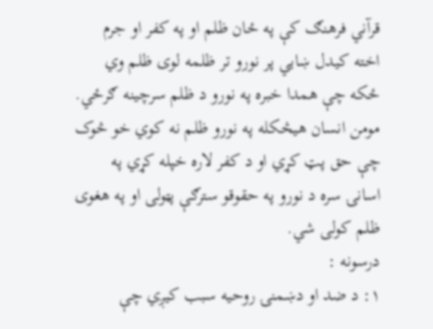قرآني فرهنګ کې په ځان ظلم او په کفر او جرم اخته کیدل ښايي پر نورو تر ظلمه لوی ظلم وي ځکه چې همدا خبره په نورو د ظلم سرچینه ګرځي. مومن انسان هیڅکله په نورو ظلم نه کوي خو څوک چې حق پټ کړي او د کفر لاره خپله کړي په اسانۍ سره د نورو په حقوقو سترګې پټولی او په هغوی ظلم کولی شي.
درسونه :
۱: د ضد او دښمنۍ روحیه سبب کیږي چې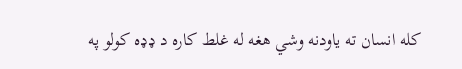کله انسان ته یاودنه وشي هغه له غلط کاره د ډډه کولو په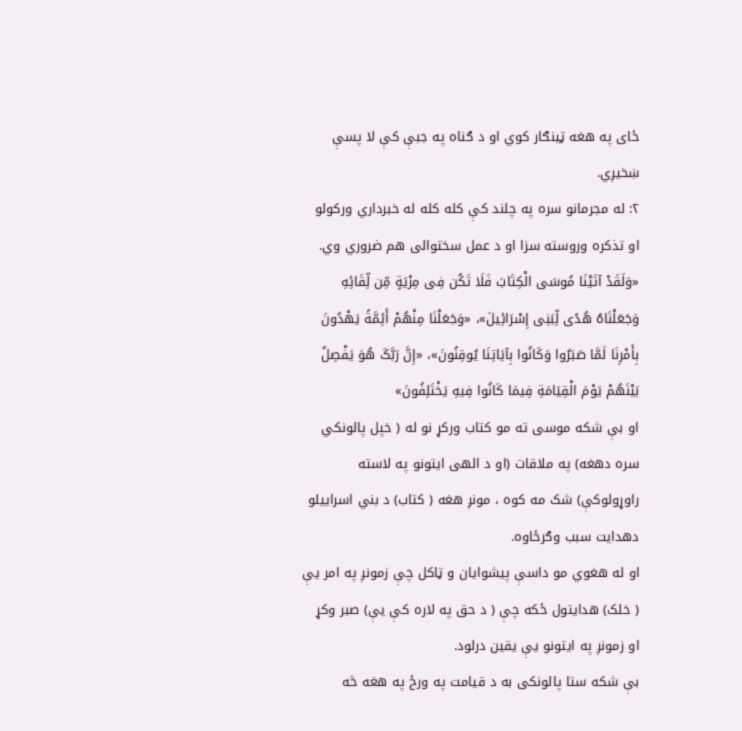ځای په هغه ټینګار کوي او د ګناه په جبې کې لا پسې ښخیږي.
۲: له مجرمانو سره په چلند کې کله کله له خبرداري ورکولو او تذکره وروسته سزا او د عمل سختوالی هم ضروري وي.
«وَلَقَدْ آتَیْنَا مُوسَى الْکِتَابَ فَلَا تَکُن فِی مِرْیَةٍ مِّن لِّقَائِهِ وَجَعَلْنَاهُ هُدًى لِّبَنِی إِسْرَائِیلَ»، «وَجَعَلْنَا مِنْهُمْ أَئِمَّةً یَهْدُونَ بِأَمْرِنَا لَمَّا صَبَرُوا وَکَانُوا بِآیَاتِنَا یُوقِنُونَ»، «إِنَّ رَبَّکَ هُوَ یَفْصِلُ بَیْنَهُمْ یَوْمَ الْقِیَامَةِ فِیمَا کَانُوا فِیهِ یَخْتَلِفُونَ»
او بې شکه موسی ته مو کتاب ورکړ نو له ( خپل پالونکي سره دهغه) په ملاقات (او د الهی ایتونو په لاسته راوړولوکې) شک مه کوه ، مونږ هغه ( کتاب) د بني اسراییلو دهدایت سبب وګرځاوه.
او له هغوي مو داسې پیشوایان و ټاکل چې زمونږ په امر یې ( خلک) هدایتول ځکه چې ( د حق په لاره کې یې) صبر وکړ او زمونږ په ایتونو یې یقین درلود.
بې شکه ستا پالونکی به د قیامت په ورځ په هغه څه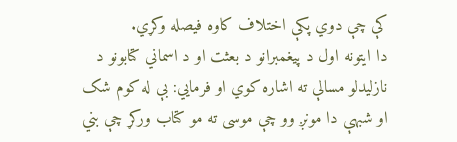کې چې دوي پکې اختلاف کاوه فیصله وکړي.
دا ایتونه اول د پیغمبرانو د بعثت او د اسماني کتابونو د نازلیدلو مسالې ته اشاره کوي او فرمایي: بې له کوم شک او شبهې دا مونږ وو چې موسی ته مو کتاب ورکړ چې بني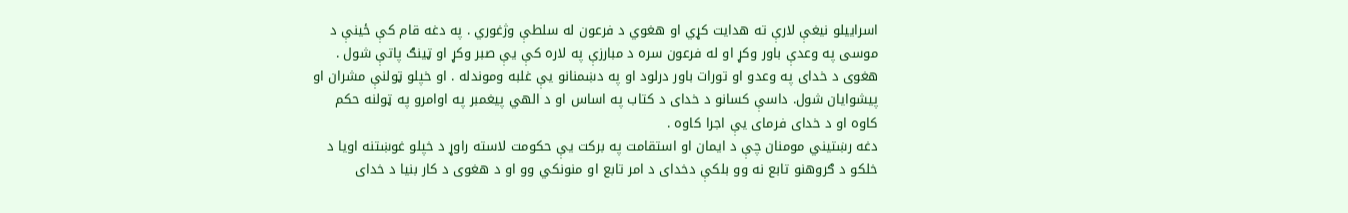اسراییلو نیغې لارې ته هدایت کړي او هغوي د فرعون له سلطې وژغوري . په دغه قام کې ځینې د موسی په وعدې باور وکړ او له فرعون سره د مبارزې په لاره کې یې صبر وکړ او ټینګ پاتې شول . هغوی د خدای په وعدو او تورات باور درلود او په دښمنانو یې غلبه وموندله . او خپلو ټولنې مشران او پیشوایان شول. داسې کسانو د خدای د کتاب په اساس او د الهي پیغمبر په اوامرو په ټولنه حکم کاوه او د خدای فرمای یې اجرا کاوه .
دغه رښتیني مومنان چې د ایمان او استقامت په برکت یې حکومت لاسته راوړ د خپلو غوښتنه اویا د خلکو د ګروهنو تابع نه وو بلکې دخدای د امر تابع او منونکي وو او د هغوی د کار بنیا د خدای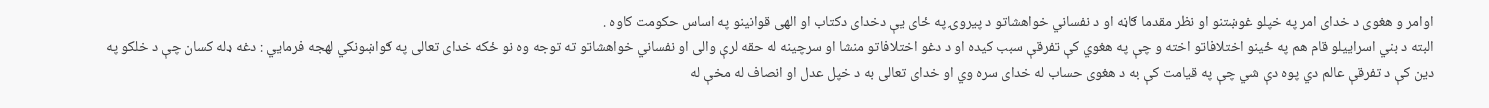اوامر و هغوی د خدای امر په خپلو غوښتنو او نظر مقدما ګاڼه او د نفساني خواهشاتو د پیروۍ په ځای یې دخدای دکتاب او الهی قوانینو په اساس حکومت کاوه .
البته د بني اسراییلو قام هم په ځینو اختلافاتو اخته و چې په هغوي کې تفرقې سبب کیده او د دغو اختلافاتو منشا او سرچینه له حقه لرې والی او نفساني خواهشاتو ته توجه وه نو ځکه خدای تعالی په ګواښونکي لهجه فرمایي : دغه ډله کسان چې د خلکو په دین کې د تفرقې عالم دي پوه دې شي چې په قیامت کې به د هغوی حساب له خدای سره وي او خدای تعالی به د خپل عدل او انصاف له مخې له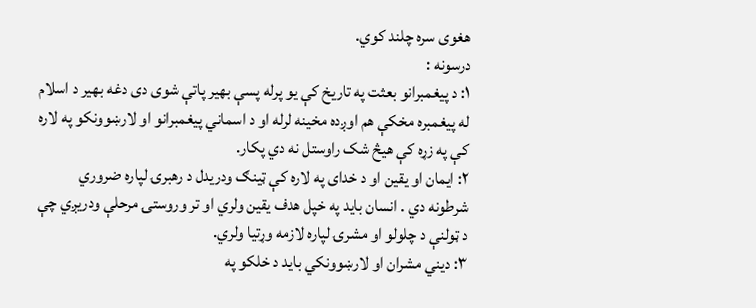هغوی سره چلند کوي.
درسونه :
۱: د پیغمبرانو بعثت په تاریخ کې یو پرله پسې بهیر پاتې شوی دی دغه بهیر د اسلام له پیغمبره مخکې هم اوږده مخینه لرله او د اسماني پیغمبرانو او لارښوونکو په لاره کې په زړه کې هیڅ شک راوستل نه دي پکار.
۲: ایمان او یقین او د خدای په لاره کې ټینګ ودریدل د رهبرۍ لپاره ضروري شرطونه دي . انسان باید په خپل هدف یقین ولري او تر وروستۍ مرحلې ودریږي چې د ټولنې د چلولو او مشرۍ لپاره لازمه وړتیا ولري.
۳: دیني مشران او لارښوونکي باید د خلکو په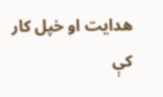هدایت او خپل کار کې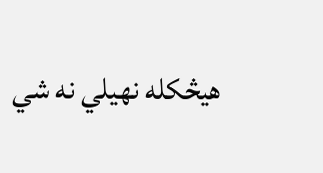هیڅکله نهیلي نه شي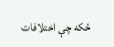ځکه چې اختلافات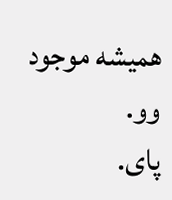همیشه موجود وو.
پای.